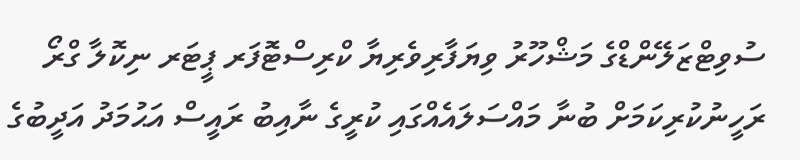ސުވިޓްޒަލޭންޑްގެ މަޝްހޫރު ވިޔަފާރިވެރިޔާ ކްރިސްޓޮފަރ ޕީޓަރ ނިކޮލާ ގްރޯ ރަހީނުކުރިކަމަށް ބުނާ މައްސަލައެއްގައި ކުރީގެ ނާއިބު ރައީސް އަޙުމަދު އަދީބުގެ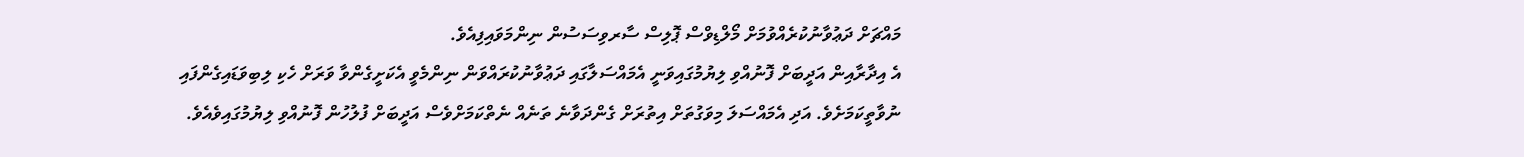މައްޗަށް ދަޢުވާނުކުރެއްވުމަށް މޯލްޑިވްސް ޕޮލިސް ސާރވިސަސުން ނިންމަވައިފިއެވެ.
އެ އިދާރާއިން އަދީބަށް ފޮނުއްވި ލިޔުމުގައިވަނީ އެމައްސަލާގައި ދަޢުވާނުކުރައްވަން ނިންމެވީ އެކަށީގެންވާ ވަރަށް ހެކި ލިބިވަޑައިގެންފައި ނުވާތީކަމަށެވެ. އަދި އެމައްސަލަ މިވަގުތަށް އިތުރަށް ގެންދަވާނެ ތަނެއް ނެތްކަމަށްވެސް އަދީބަށް ފުލުހުން ފޮނުއްވި ލިޔުމުގައިވެއެވެ.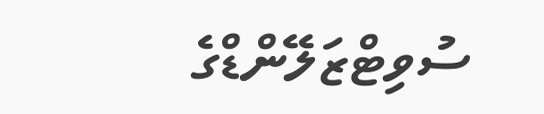ސުވިޓްޒަލޭންޑްގެ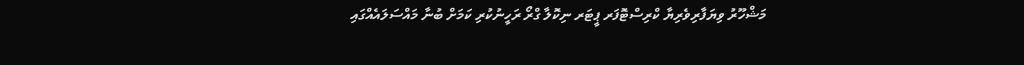މަޝްހޫރު ވިޔަފާރިވެރިޔާ ކްރިސްޓޮފަރ ޕީޓަރ ނިކޮލާ ގްރޯ ރަހީނުކުރި ކަމަށް ބުނާ މައްސަލައެއްގައި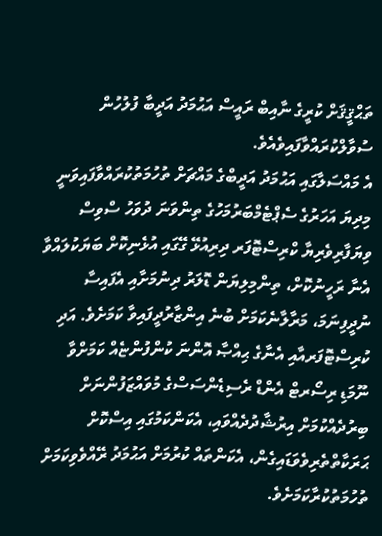ތަޙްޤީޤަށް ކުރީގެ ނާއިބް ރައީސް އަޙުމަދު އަދީބާ ފުލުހުން ސުވާލްކުރައްވާފައިވެއެވެ.
އެ މައްސަލާގައި އަޙުމަދު އަދީބްގެ މައްޗަށް ތުހުމަތުކުރައްވާފައިވަނީ މިދިޔަ އަހަރުގެ ސެޕްޓެމްބަރުމަހުގެ ތިންވަނަ ދުވަހު ސްވިސް ވިޔަފާރިވެރިޔާ ކްރިސްޓޮފަރ ދިރިއުޅޭ ގޭގައި އުޅެނިކޮށް ބަޔަކުލައްވާ އެނާ ރަހީނުކޮށް، ތިންމިލިޔަން ޑޮލަރު ދިނުމަށާއި އެފައިސާ ނުދީފިނަމަ، މަރާލާނެކަމަށް ބުނެ އިންޒާރުދީފައިވާ ކަމަށެވެ. އަދި ކުރިސްޓޮފަރއާއި އެނާގެ ޙިއްޞާ އޮންނަ ކުންފުންޏެއް ކަމަށްވާ ނޫމަޑި ރިސޯރޓް އެންޑް ރެސިޑެންސަސްގެ މުވައްޒަފުންނަށް ބިރުދެއްކުމަށް އިރުޝާދުދެއްވައި، އެކަންކަމުގައި އިސްކޮށް ޙަރަކާތްތެރިވެވަޑައިގެން، އެކަންތައް ކުރުމަށް އަޙުމަދު ރޭއްވެވިކަމަށް ތުހުމަތުކުރާކަމަށެވެ.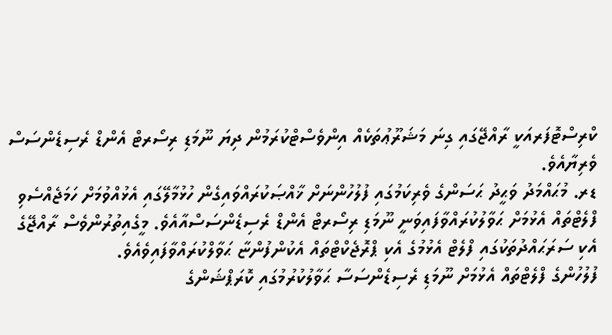ކްރިސްޓޮފަރއަކީ ރާއްޖޭގައި ގިނަ މަޝަރޫޢުތަކެއް އިންވެސްޓްކުރަމުން ދިޔަ ނޫމަޑި ރިސޯރޓް އެންޑް ރެސިޑެންސަސް ވެރިޔާއެވެ.
ޑރ. މުޙައްމަދު ވަޙީދު ޙަސަންގެ ވެރިކަމުގައި ފުލުހުންނަށް ޚާއްޞަކުރައްވައިގެން ހުޅުމާލޭގައި އެޅުއްވުމަށް ހަމަޖެއްސެވި ފްލެޓްތައް އެޅުމަށް ޙަވާލުކުރައްވާފައިވަނީ ނޫމަޑި ރިސޯރޓް އެންޑް ރެސިޑެންސަސްއާއެވެ. މީގެއިތުރުންވެސް ރާއްޖޭގެ އެކި ސަރަޙައްދުތަކުގައި ފްލެޓް އެޅުމުގެ އެކި ޕްރޮޖެކްޓްތައް އެކުންފުންޏާ ޙަވާލްކުރައްވާފައިވެއެވެ.
ފުލުހުންގެ ފްލެޓްތައް އެޅުމަށް ނޫމަޑި ރެސިޑެންސަސާ ޙަވާލުކުރުމުގައި ކޮރަޕްޝަންގެ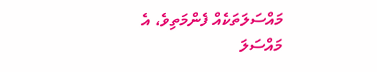މައްސަލަތަކެއް ފެންމަތިވެ، އެ މައްސަލަ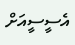އެސީސީއަށް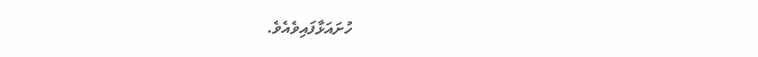ހުށައަޅާފައިވެއެވެ.